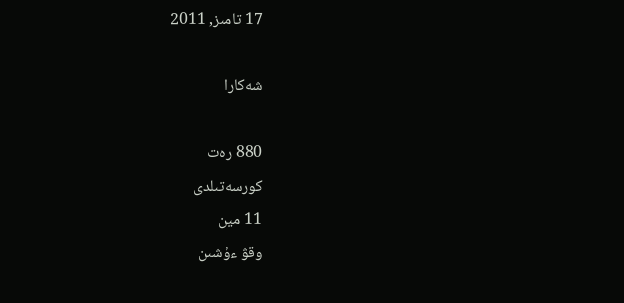17 تامىز, 2011

شەكارا

880 رەت
كورسەتىلدى
11 مين
وقۋ ءۇشىن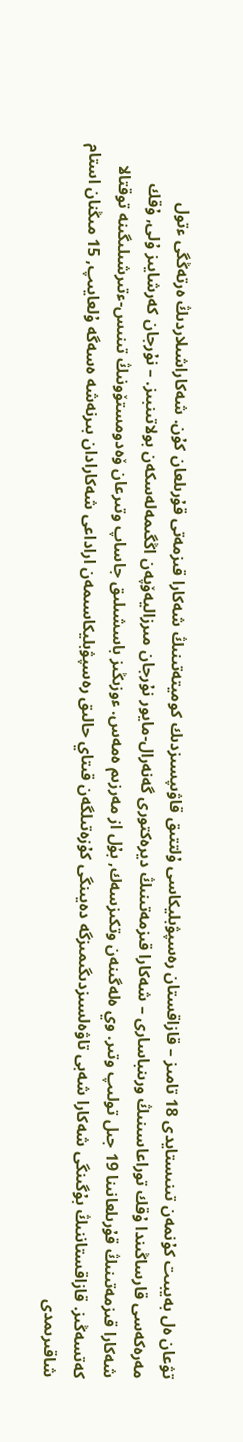تۋعان ەل بەيبىت كۇنمەن تىنىستايدى 18 تامىز – قازاقستان رەسپۋبليكاسى ۇلتتىق قاۋىپسىزدىك كوميتەتىنىڭ شەكارا قىزمەتى قۇرىلعان كۇن. شەكاراشىلاردىڭ ەرتەڭگى ءتول مەرەكەسى قارساڭىندا ۇقك توراعاسىنىڭ ورىنباسارى – شەكارا قىزمەتىنىڭ ديرەكتورى گەنەرال-مايور نۇرجان مىرزاليەۆپەن اڭگىمەلەسكەن بولاتىنبىز. – نۇرجان كەرشايىز ۇلى, ۇقك شەكارا قىزمەتىنىڭ قۇرىلعانىنا 19 جىل تولىپ وتىر. وي ەلەگىنەن وتكىزسەك, بۇل از مەرزىم ەمەس. ءوزىڭىز باسشىلىق جاساپ وتىرعان ۆەدومستۆونىڭ تىنىس-ءتىرشىلىگىنە توقتالا كەتسەڭىز. قازاقستاننىڭ بۇگىنگى شەكارا شەبى تاۋەلسىزدىگىمىزگە دەيىنگى كۇزەتىلگەن قىتاي حالىق رەسپۋبليكاسىمەن اراداعى شەكارادان بىرنەشە ەسەگە ۇلعايىپ, 15 مىڭنان استام شاقىرىمدى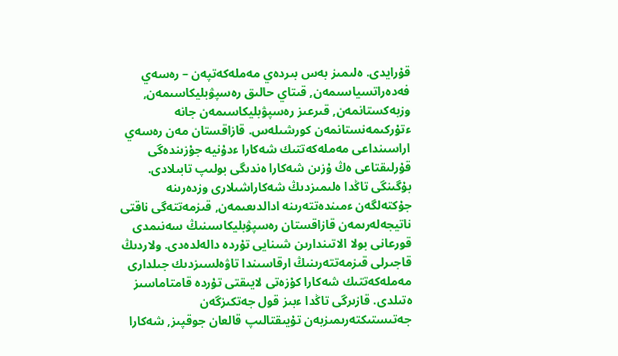قۇرايدى. ەلىمىز بەس بىردەي مەملەكەتپەن – رەسەي فەدەراتسياسىمەن, قىتاي حالىق رەسپۋبليكاسىمەن, وزبەكستانمەن, قىرعىز رەسپۋبليكاسىمەن جانە ءتۇركىمەنستانمەن كورشىلەس. قازاقستان مەن رەسەي اراسىنداعى مەملەكەتتىك شەكارا ءدۇنيە جۇزىندەگى قۇرلىقتاعى ەڭ ۇزىن شەكارا ەندىگى بولىپ تابىلادى. بۇگىنگى تاڭدا ەلىمىزدىڭ شەكاراشىلارى وزدەرىنە جۇكتەلگەن ءمىندەتتەرىنە ادالدىعىمەن, قىزمەتتەگى ناقتى ناتيجەلەرىمەن قازاقستان رەسپۋبليكاسىنىڭ سەنىمدى قورعانى بولا الاتىندارىن شىنايى تۇردە دالەلدەدى. ولاردىڭ قاجىرلى قىزمەتتەرىنىڭ ارقاسىندا تاۋەلسىزدىك جىلدارى مەملەكەتتىك شەكارا كۇزەتى لايىقتى تۇردە قامتاماسىز ەتىلدى. قازىرگى تاڭدا ءبىز قول جەتكىزگەن جەتىستىكتەرىمىزبەن تۇيىقتالىپ قالعان جوقپىز, شەكارا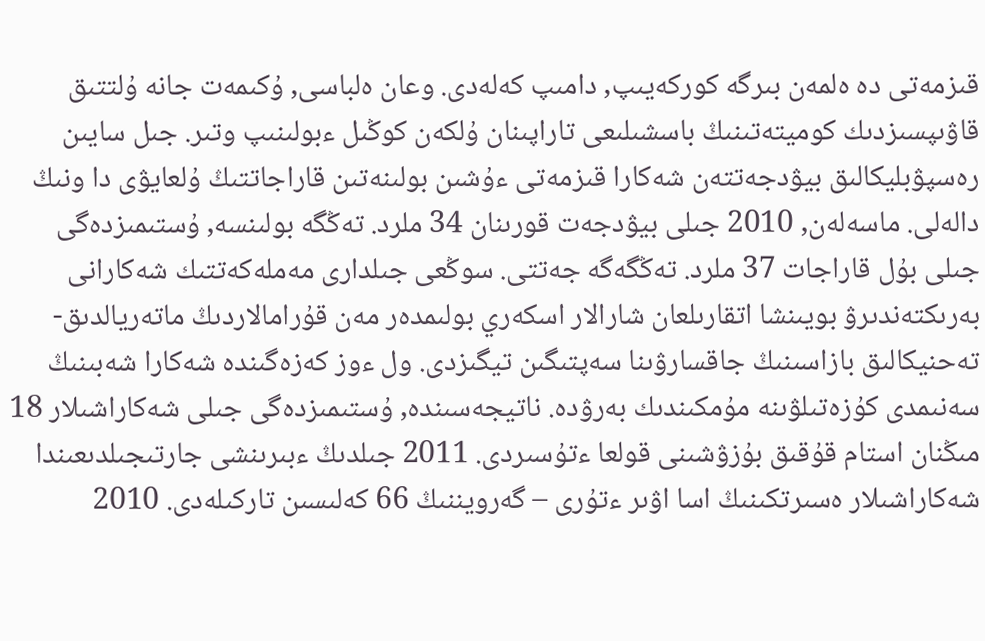قىزمەتى دە ەلمەن بىرگە كوركەيىپ, دامىپ كەلەدى. وعان ەلباسى, ۇكىمەت جانە ۇلتتىق قاۋىپسىزدىك كوميتەتىنىڭ باسشىلىعى تاراپىنان ۇلكەن كوڭىل ءبولىنىپ وتىر. جىل سايىن رەسپۋبليكالىق بيۋدجەتتەن شەكارا قىزمەتى ءۇشىن بولىنەتىن قاراجاتتىڭ ۇلعايۋى دا ونىڭ دالەلى. ماسەلەن, 2010 جىلى بيۋدجەت قورىنان 34 ملرد. تەڭگە بولىنسە, ۇستىمىزدەگى جىلى بۇل قاراجات 37 ملرد. تەڭگەگە جەتتى. سوڭعى جىلدارى مەملەكەتتىك شەكارانى بەرىكتەندىرۋ بويىنشا اتقارىلعان شارالار اسكەري بولىمدەر مەن قۇرامالاردىڭ ماتەريالدىق-تەحنيكالىق بازاسىنىڭ جاقسارۋىنا سەپتىگىن تيگىزدى. ول ءوز كەزەگىندە شەكارا شەبىنىڭ سەنىمدى كۇزەتىلۋىنە مۇمكىندىك بەرۋدە. ناتيجەسىندە, ۇستىمىزدەگى جىلى شەكاراشىلار 18 مىڭنان استام قۇقىق بۇزۋشىنى قولعا ءتۇسىردى. 2011 جىلدىڭ ءبىرىنشى جارتىجىلدىعىندا شەكاراشىلار ەسىرتكىنىڭ اسا اۋىر ءتۇرى – گەرويننىڭ 66 كەلىسىن تاركىلەدى. 2010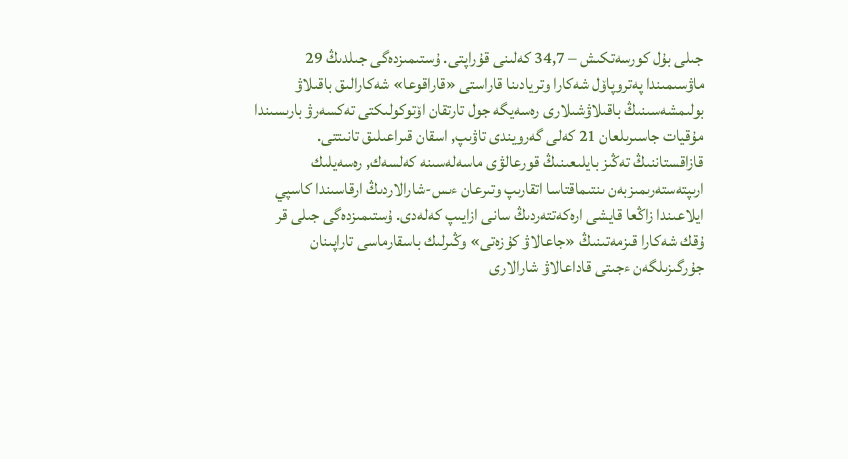جىلى بۇل كورسەتكىش – 34,7 كەلىنى قۇراپتى. ۇستىمىزدەگى جىلدىڭ 29 ماۋسىمىندا پەتروپاۆل شەكارا وتريادىنا قاراستى «قاراقوعا» شەكارالىق باقىلاۋ بولىمشەسىنىڭ باقىلاۋشىلارى رەسەيگە جول تارتقان اۆتوكولىكتى تەكسەرۋ بارىسىندا مۇقيات جاسىرىلعان 21 كەلى گەرويندى تاۋىپ, اسقان قىراعىلىق تانىتتى. قازاقستاننىڭ تەڭىز بايلىعىنىڭ قورعالۋى ماسەلەسىنە كەلسەك, رەسەيلىك ارىپتەستەرىمىزبەن ىنتىماقتاسا اتقارىپ وتىرعان ءىس-شارالاردىڭ ارقاسىندا كاسپي ايلاعىندا زاڭعا قايشى ارەكەتتەردىڭ سانى ازايىپ كەلەدى. ۇستىمىزدەگى جىلى قر ۇقك شەكارا قىزمەتىنىڭ «جاعالاۋ كۇزەتى» وڭىرلىك باسقارماسى تاراپىنان جۇرگىزىلگەن ءجىتى قاداعالاۋ شارالارى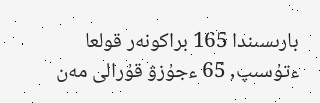بارىسىندا 165 براكونەر قولعا ءتۇسىپ, 65 ءجۇزۋ قۇرالى مەن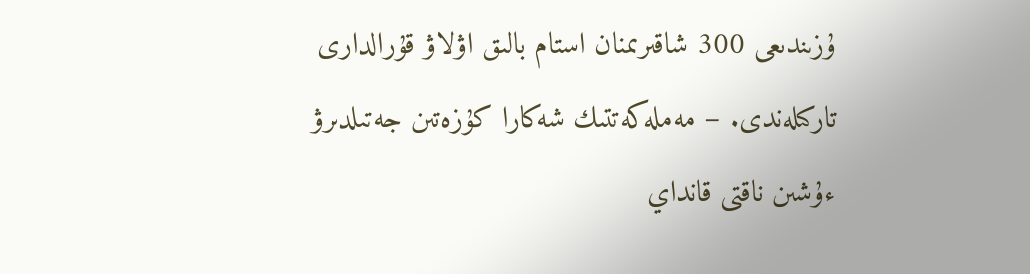ۇزىندىعى 300 شاقىرىمنان استام بالىق اۋلاۋ قۇرالدارى تاركىلەندى. – مەملەكەتتىك شەكارا كۇزەتىن جەتىلدىرۋ ءۇشىن ناقتى قانداي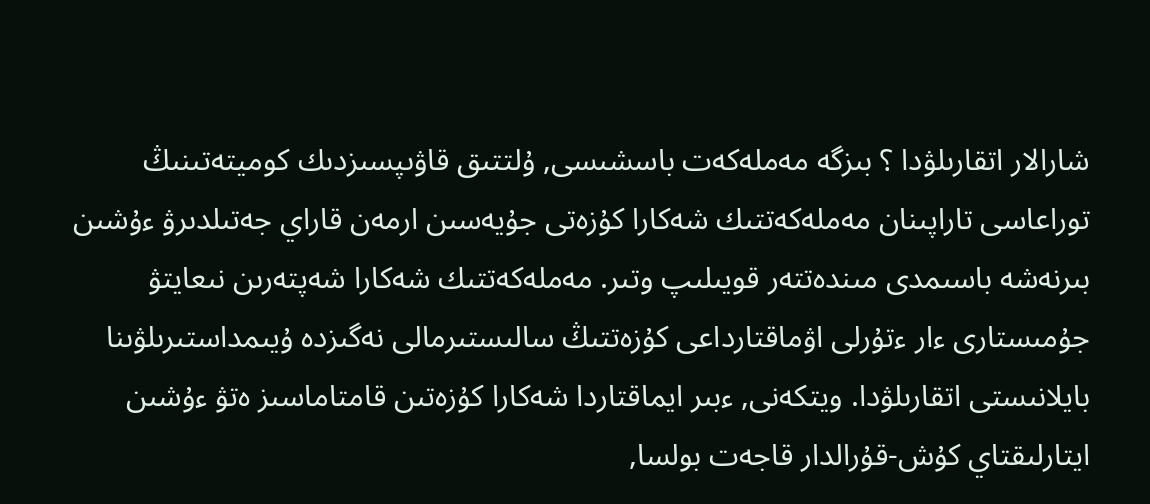شارالار اتقارىلۋدا ؟ بىزگە مەملەكەت باسشىسى, ۇلتتىق قاۋىپسىزدىك كوميتەتىنىڭ توراعاسى تاراپىنان مەملەكەتتىك شەكارا كۇزەتى جۇيەسىن ارمەن قاراي جەتىلدىرۋ ءۇشىن بىرنەشە باسىمدى مىندەتتەر قويىلىپ وتىر. مەملەكەتتىك شەكارا شەپتەرىن نىعايتۋ جۇمىستارى ءار ءتۇرلى اۋماقتارداعى كۇزەتتىڭ سالىستىرمالى نەگىزدە ۇيىمداستىرىلۋىنا بايلانىستى اتقارىلۋدا. ويتكەنى, ءبىر ايماقتاردا شەكارا كۇزەتىن قامتاماسىز ەتۋ ءۇشىن ايتارلىقتاي كۇش-قۇرالدار قاجەت بولسا,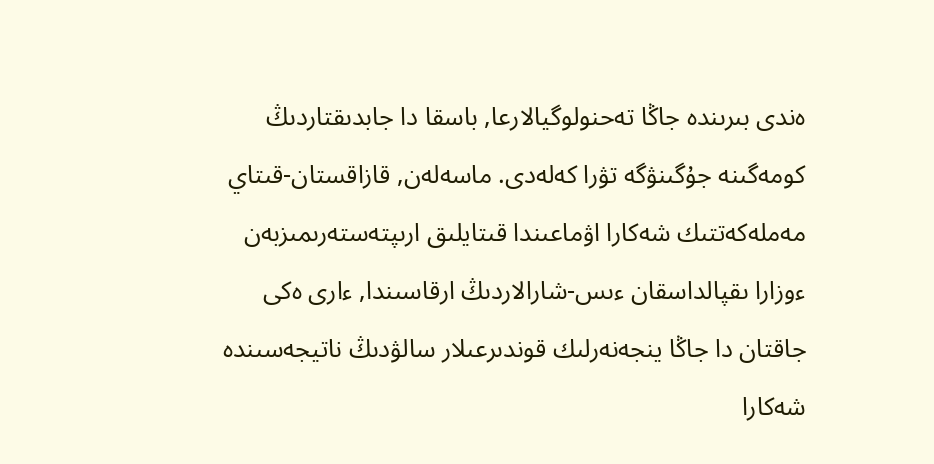ەندى بىرىندە جاڭا تەحنولوگيالارعا, باسقا دا جابدىقتاردىڭ كومەگىنە جۇگىنۋگە تۋرا كەلەدى. ماسەلەن, قازاقستان-قىتاي مەملەكەتتىك شەكارا اۋماعىندا قىتايلىق ارىپتەستەرىمىزبەن ءوزارا ىقپالداسقان ءىس-شارالاردىڭ ارقاسىندا, ءارى ەكى جاقتان دا جاڭا ينجەنەرلىك قوندىرعىلار سالۋدىڭ ناتيجەسىندە شەكارا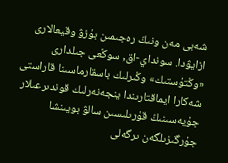شەبى مەن ونىڭ رەجىمىن بۇزۋ وقيعالارى ازايۋدا. سونداي-اق, سوڭعى جىلدارى «وڭتۇستىك» وڭىرلىك باسقارماسىنا قاراستى شەكارا ايماقتارىندا ينجەنەرلىك قوندىرعىلار جۇيەسىنىڭ قۇرىلىسىن سالۋ بويىنشا جۇرگىزىلگەن ىرگەلى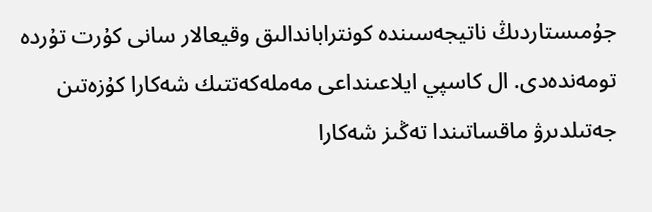جۇمىستاردىڭ ناتيجەسىندە كونتراباندالىق وقيعالار سانى كۇرت تۇردە تومەندەدى. ال كاسپي ايلاعىنداعى مەملەكەتتىك شەكارا كۇزەتىن جەتىلدىرۋ ماقساتىندا تەڭىز شەكارا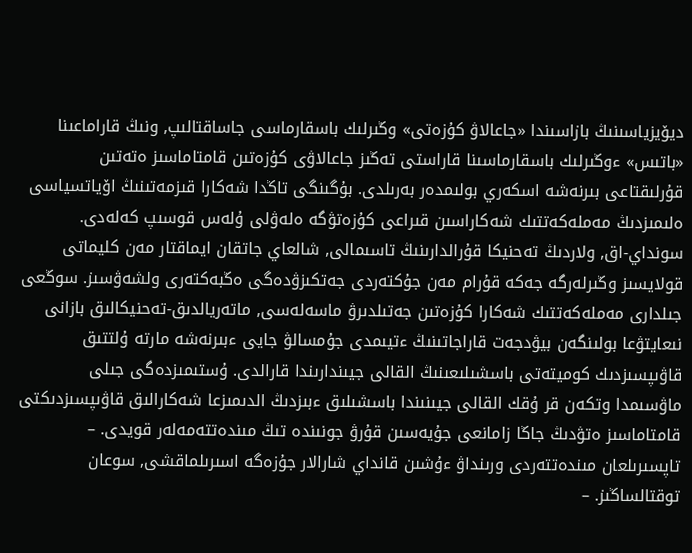ديۆيزياسىنىڭ بازاسىندا «جاعالاۋ كۇزەتى» وڭىرلىك باسقارماسى جاساقتالىپ, ونىڭ قاراماعىنا «باتىس» ءوڭىرلىك باسقارماسىنا قاراستى تەڭىز جاعالاۋى كۇزەتىن قامتاماسىز ەتەتىن قۇرلىقتاعى بىرنەشە اسكەري بولىمدەر بەرىلدى. بۇگىنگى تاڭدا شەكارا قىزمەتىنىڭ اۆياتسياسى ەلىمىزدىڭ مەملەكەتتىك شەكاراسىن قىراعى كۇزەتۋگە ەلەۋلى ۇلەس قوسىپ كەلەدى. سونداي-اق, ولاردىڭ تەحنيكا قۇرالدارىنىڭ تاسىمالى, شالعاي جاتقان ايماقتار مەن كليماتى قولايسىز وڭىرلەرگە جەكە قۇرام مەن جۇكتەردى جەتكىزۋدەگى ەڭبەكتەرى ولشەۋسىز. سوڭعى جىلدارى مەملەكەتتىك شەكارا كۇزەتىن جەتىلدىرۋ ماسەلەسى, ماتەريالدىق-تەحنيكالىق بازانى نىعايتۋعا بولىنگەن بيۋدجەت قاراجاتىنىڭ ءتيىمدى جۇمسالۋ جايى ءبىرنەشە مارتە ۇلتتىق قاۋىپسىزدىك كوميتەتى باسشىلىعىنىڭ القالى جيىندارىندا قارالدى. ۇستىمىزدەگى جىلى ماۋسىمدا وتكەن قر ۇقك القالى جيىنىندا باسشىلىق ءبىزدىڭ الدىمىزعا شەكارالىق قاۋىپسىزدىكتى قامتاماسىز ەتۋدىڭ جاڭا زامانعى جۇيەسىن قۇرۋ جونىندە تىڭ مىندەتتەمەلەر قويدى. – تاپسىرىلعان مىندەتتەردى ورىنداۋ ءۇشىن قانداي شارالار جۇزەگە اسىرىلماقشى, سوعان توقتالساڭىز. –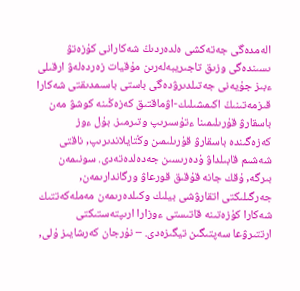الەمدەگى جەتەكشى ەلدەردىڭ شەكارانى كۇزەتۋ ىسىندەگى وزىق تاجىريبەلەرىن مۇقيات زەردەلەۋ ارقىلى ءبىز جۇيەنى جەتىلدىرۋدەگى باستى باسىمدىقتى شەكارا قىزمەتىنىڭ اكىمشىلىك-اۋماقتىق كەزەڭىنە كوشۋ مەن باسقارۋ قۇرىلىمىنا ءتۇسىرىپ وتىرمىز. بۇل ءوز كەزەگىندە باسقارۋ قۇرىلىمىن وڭتايلاندىرىپ, ناقتى شەشىم قابىلداۋ ۇدەرىسىن جەدەلدەتەدى. سونىمەن بىرگە, ۇقك جانە قۇقىق قورعاۋ ورگاندارىمەن, جەرگىلىكتى اتقارۋشى بيلىك وكىلدەرىمەن مەملەكەتتىك شەكارا كۇزەتىنە قاتىستى ءوزارا ارىپتەستىكتى ارتتىرۋعا سەپتىگىن تيگىزەدى. – نۇرجان كەرشايىز ۇلى,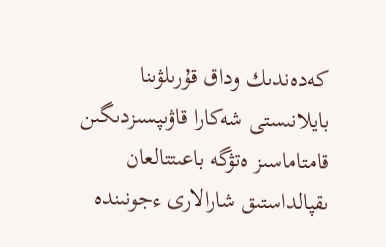كەدەندىك وداق قۇرىلۋىنا بايلانىستى شەكارا قاۋىپسىزدىگىن قامتاماسىز ەتۋگە باعىتتالعان ىقپالداستىق شارالارى ءجونىندە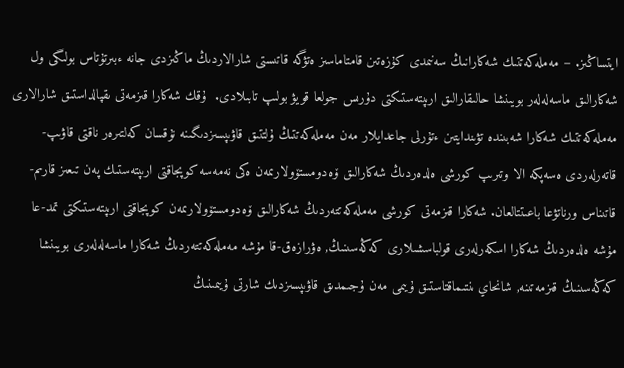ايتساڭىز. – مەملەكەتتىك شەكارانىڭ سەنىمدى كۇزەتىن قامتاماسىز ەتۋگە قاتىستى شارالاردىڭ ماڭىزدى جانە ءبىرتۇتاس بولىگى ول شەكارالىق ماسەلەلەر بويىنشا حالىقارالىق ارىپتەستىكتى دۇرىس جولعا قويۋ بولىپ تابىلادى.  ۇقك شەكارا قىزمەتى ىقپالداستىق شارالارى مەملەكەتتىك شەكارا شەبىندە تۋىندايتىن ءتۇرلى جاعدايلار مەن مەملەكەتتىڭ ۇلتتىق قاۋىپسىزدىگىنە نۇقسان كەلتىرەر ناقتى قاۋىپ-قاتەرلەردى ەسەپكە الا وتىرىپ كورشى ەلدەردىڭ شەكارالىق ۆەدومستۆولارىمەن ەكى نەمەسە كوپجاقتى ارىپتەستىك پەن تىعىز قارىم-قاتىناس ورناتۋعا باعىتتالعان. شەكارا قىزمەتى كورشى مەملەكەتتەردىڭ شەكارالىق ۆەدومستۆولارىمەن كوپجاقتى ارىپتەستىكتى تمد-عا مۇشە ەلدەردىڭ شەكارا اسكەرلەرى قولباسشىلارى كەڭەسىنىڭ, ەۋرازەق-قا مۇشە مەملەكەتتەردىڭ شەكارا ماسەلەلەرى بويىنشا كەڭەسىنىڭ قىزمەتىنە, شانحاي ىنتىماقتاستىق ۇيىمى مەن ۇجىمدىق قاۋىپسىزدىك شارتى ۇيىمىنىڭ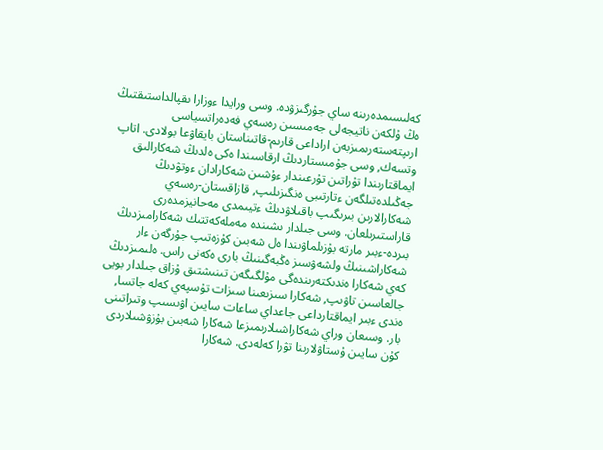كەلىسىمدەرىنە ساي جۇرگىزۋدە. وسى ورايدا ءوزارا ىقپالداستىقتىڭ ەڭ ۇلكەن ناتيجەلى جەمىسىن رەسەي فەدەراتسياسى ارىپتەستەرىمىزبەن اراداعى قارىم-قاتىناستان بايقاۋعا بولادى. اتاپ وتسەك, وسى جۇمىستاردىڭ ارقاسىندا ەكى ەلدىڭ شەكارالىق ايماقتارىندا تۇراتىن تۇرعىندار ءۇشىن شەكارادان ءوتۋدىڭ جەڭىلدەتىلگەن ءتارتىبى ەنگىزىلىپ, قازاقستان-رەسەي شەكارالارىن بىرىگىپ باقىلاۋدىڭ ءتيىمدى مەحانيزمدەرى قاراستىرىلعان. وسى جىلدار ىشىندە مەملەكەتتىك شەكارامىزدىڭ بىردە-ءبىر مارتە بۇزىلماۋىندا ەل شەبىن كۇزەتىپ جۇرگەن ءار شەكاراشىنىڭ ولشەۋسىز ەڭبەگىنىڭ بارى ەكەنى راس. ەلىمىزدىڭ كەي شەكارا ەندىكتەرىندەگى مۇلگىگەن تىنىشتىق ۇزاق جىلدار بويى جالعاسىن تاۋىپ, شەكارا سىزىعىنا سىزات تۇسپەي كەلە جاتسا, ەندى ءبىر ايماقتارداعى جاعداي ساعات سايىن اۋىسىپ وتىراتىنى بار. وسىعان وراي شەكاراشىلارىمىزعا شەكارا شەبىن بۇزۋشىلاردى كۇن سايىن ۇستاۋلارىنا تۋرا كەلەدى. شەكارا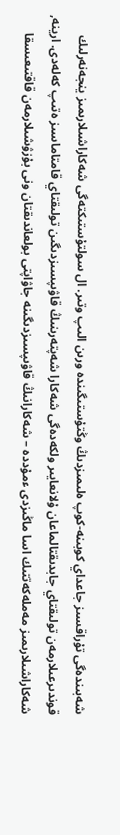شەبىندەگى تۇراقسىز جاعداي كوبىنە-كوپ ەلىمىزدىڭ وڭتۇستىگىندە ورىن الىپ وتىر. ال سولتۇستىكتەگى شەكاراشىلارىمىز ينجەنەرلىك قوندىرعىلارمەن تولىقتاي جابدىقتالماعان ۇلانعايىر ولكەدەگى شەكارا شەپتەرىنىڭ قاۋىپسىزدىگىن تولىقتاي قامتاماسىز ەتىپ كەلەدى. ارينە, شەكاراشىلارىمىز مەملەكەتتىك اسا ماڭىزدى ءمۇددە – شەكارانىڭ قاۋىپسىزدىگىنە جاۋاپتى بولعاندىقتان ونى بۇزۋشىلارمەن قاقتىعىسقا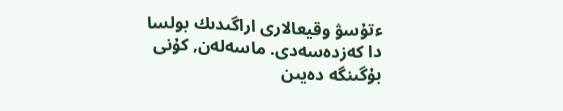ءتۇسۋ وقيعالارى اراگىدىك بولسا دا كەزدەسەدى. ماسەلەن, كۇنى بۇگىنگە دەيىن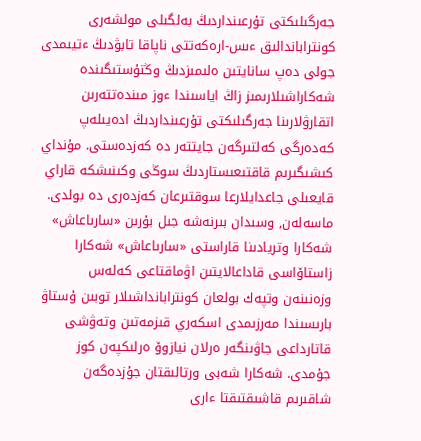جەرگىلىكتى تۇرعىنداردىڭ بەلگىلى مولشەرى كونتراباندالىق ءىس-ارەكەتتى ناپاقا تابۋدىڭ ءتيىمدى جولى دەپ سانايتىن ەلىمىزدىڭ وڭتۇستىگىندە شەكاراشىلارىمىز زاڭ اياسىندا ءوز مىندەتتەرىن اتقارۋلارىنا جەرگىلىكتى تۇرعىنداردىڭ ادەيىلەپ كەدەرگى كەلتىرگەن جايتتەر دە كەزدەستى. مۇنداي كىشىگىرىم قاقتىعىستاردىڭ سوڭى وكىنىشكە قاراي قايعىلى جاعدايلارعا سوقتىرعان كەزدەرى دە بولدى. ماسەلەن, وسىدان بىرنەشە جىل بۇرىن «سارىاعاش» شەكارا وتريادىنا قاراستى «سارىاعاش» شەكارا زاستاۆاسى قاداعالايتىن اۋماقتاعى كەلەس وزەنىنەن وتپەك بولعان كونترابانداشىلار توبىن ۇستاۋ بارىسىندا مەرزىمدى اسكەري قىزمەتىن وتەۋشى قاتارداعى جاۋىنگەر ەرلان نيازوۆ ەرلىكپەن كوز جۇمدى. شەكارا شەبى ورتالىقتان جۇزدەگەن شاقىرىم قاشىقتىقتا ءارى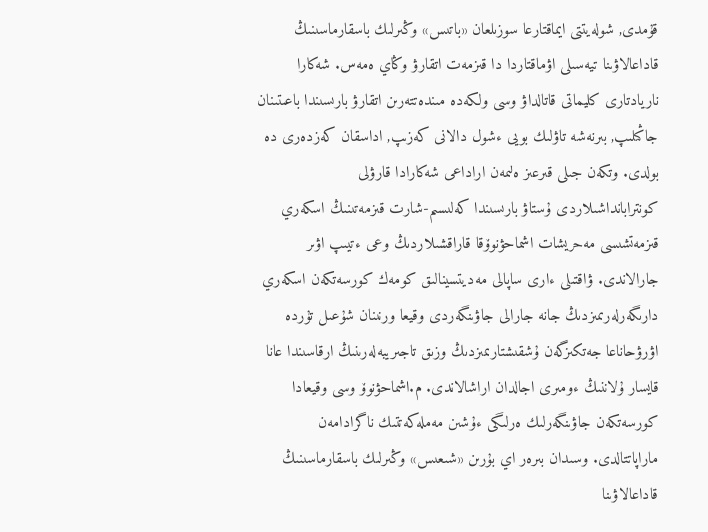قۇمدى, شولەيتتى ايماقتارعا سوزىلعان «باتىس» وڭىرلىك باسقارماسىنىڭ قاداعالاۋىنا تيەسىلى اۋماقتاردا دا قىزمەت اتقارۋ وڭاي ەمەس. شەكارا ناريادتارى كليماتى قاتالداۋ وسى ولكەدە مىندەتتەرىن اتقارۋ بارىسىندا باعىتىنان جاڭىلىپ, بىرنەشە تاۋلىك بويى ءشول دالانى كەزىپ, اداسقان كەزدەرى دە بولدى. وتكەن جىلى قىرعىز ەلىمەن اراداعى شەكارادا قارۋلى كونترابانداشىلاردى ۇستاۋ بارىسىندا كەلىسىم-شارت قىزمەتىنىڭ اسكەري قىزمەتشىسى مەحريشات اشماحۋنوۆقا قاراقشىلاردىڭ وعى ءتيىپ اۋىر جارالاندى. ۋاقتىلى ءارى ساپالى مەديتسينالىق كومەك كورسەتكەن اسكەري دارىگەرلەرىمىزدىڭ جانە جارالى جاۋىنگەردى وقيعا ورنىنان شۇعىل تۇردە اۋرۋحاناعا جەتكىزگەن ۇشقىشتارىمىزدىڭ وزىق تاجىريبەلەرىنىڭ ارقاسىندا عانا قايسار ۇلاننىڭ ءومىرى اجالدان اراشالاندى. م.اشماحۋنوۆ وسى وقيعادا كورسەتكەن جاۋىنگەرلىك ەرلىگى ءۇشىن مەملەكەتتىك ناگرادامەن ماراپاتتالدى. وسىدان بىرەر اي بۇرىن «شىعىس» وڭىرلىك باسقارماسىنىڭ قاداعالاۋىنا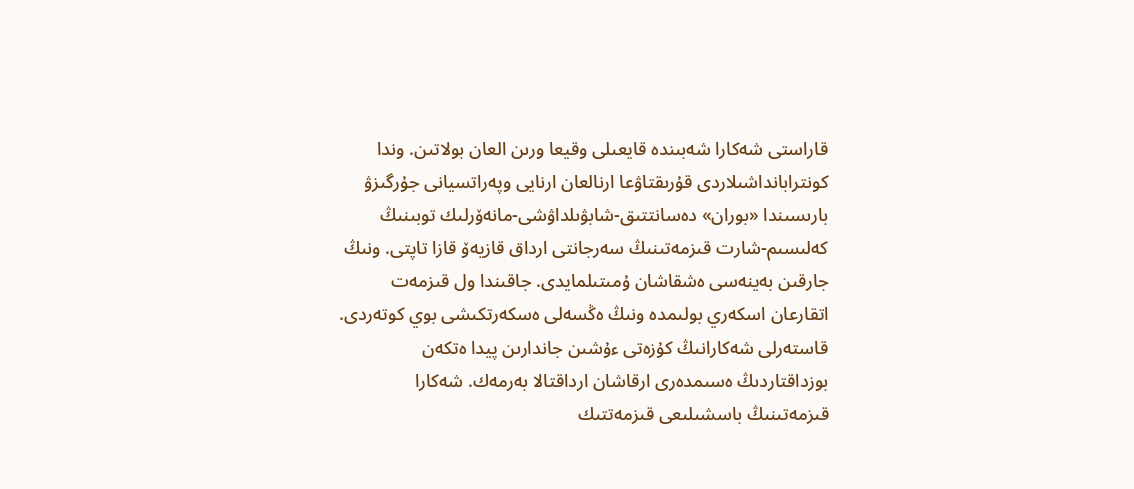قاراستى شەكارا شەبىندە قايعىلى وقيعا ورىن العان بولاتىن. وندا كونترابانداشىلاردى قۇرىقتاۋعا ارنالعان ارنايى وپەراتسيانى جۇرگىزۋ بارىسىندا «بوران» دەسانتتىق-شابۋىلداۋشى-مانەۆرلىك توبىنىڭ كەلىسىم-شارت قىزمەتىنىڭ سەرجانتى ارداق قازيەۆ قازا تاپتى. ونىڭ جارقىن بەينەسى ەشقاشان ۇمىتىلمايدى. جاقىندا ول قىزمەت اتقارعان اسكەري بولىمدە ونىڭ ەڭسەلى ەسكەرتكىشى بوي كوتەردى. قاستەرلى شەكارانىڭ كۇزەتى ءۇشىن جاندارىن پيدا ەتكەن بوزداقتاردىڭ ەسىمدەرى ارقاشان ارداقتالا بەرمەك. شەكارا قىزمەتىنىڭ باسشىلىعى قىزمەتتىك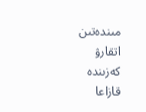مىندەتىن اتقارۋ كەزىندە قازاعا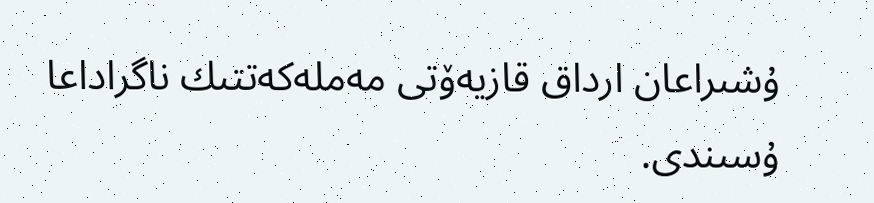ۇشىراعان ارداق قازيەۆتى مەملەكەتتىك ناگراداعا ۇسىندى.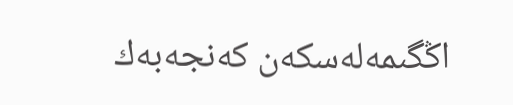اڭگىمەلەسكەن كەنجەبەك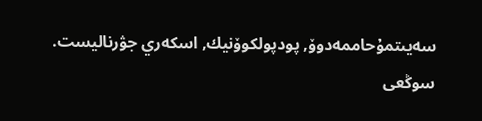سەيىتمۇحاممەدوۆ, پودپولكوۆنيك, اسكەري جۋرناليست.
سوڭعى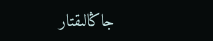جاڭالىقتار